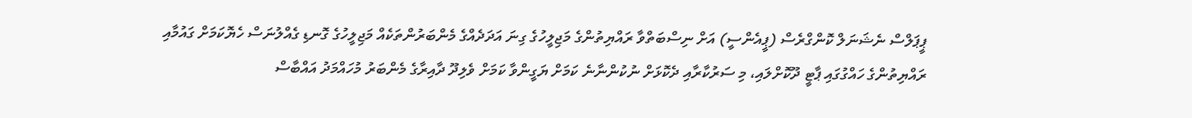ޕީޕަލްސް ނެޝަނަލް ކޮންގްރެސް (ޕީއެންސީ) އަށް ނިސްބަތްވާ ރައްޔިތުންގެ މަޖިލީހުގެ ގިނަ އަދަދެއްގެ މެންބަރުންތަކެއް މަޖިލީހުގެ ގޮނޑި ގެއްލުނަސް ހެޔޮކަމަށް ގައުމާއި ރައްޔިތުންގެ ހައްގުގައި ޕާޓީ ދޫކޮށްލައި، މި ސަރުކާރާއި ދެކޮޅަށް ނުކުންނާނެ ކަމަށް ޔަގީންވާ ކަމަށް ވެލިދޫ ދާއިރާގެ މެންބަރު މުހައްމަދު އައްބާސް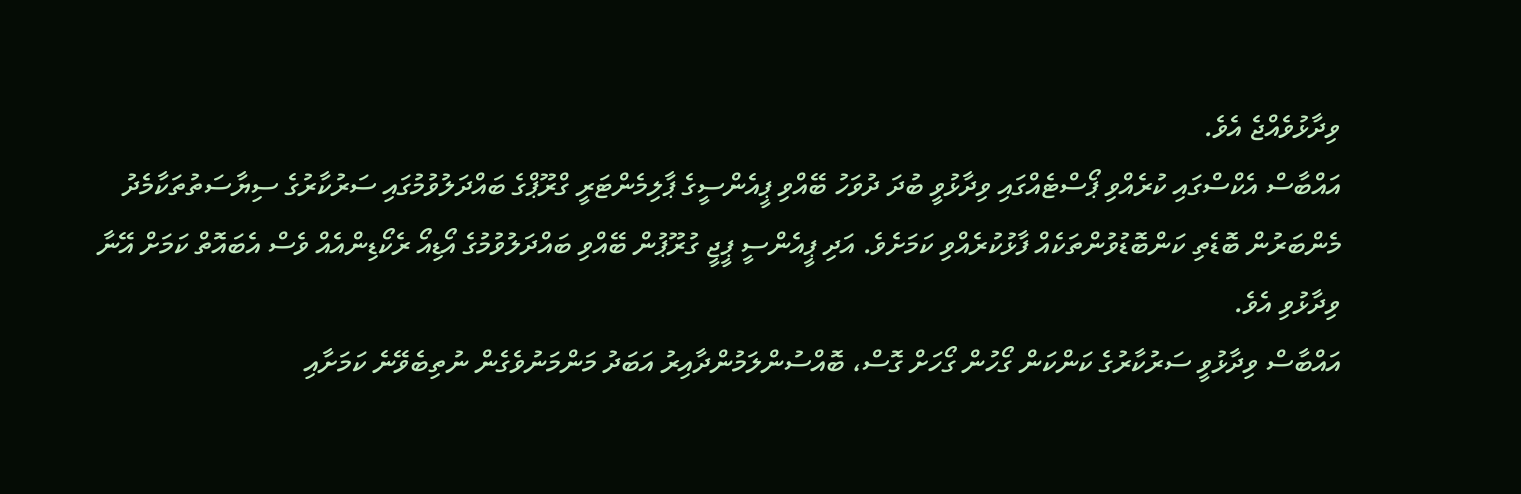ވިދާޅުވެއްޖެ އެވެ.
އައްބާސް އެކްސްގައި ކުރެއްވި ޕޯސްޓެއްގައި ވިދާޅުވީ ބުދަ ދުވަހު ބޭއްވި ޕީއެންސީގެ ޕާލިމެންޓަރީ ގްރޫޕްގެ ބައްދަލުވުމުގައި ސަރުކާރުގެ ސިޔާސަތުތަކާމެދު މެންބަރުން ބޮޑެތި ކަންބޮޑުވުންތަކެއް ފާޅުކުރެއްވި ކަމަށެވެ. އަދި ޕީއެންސީ ޕީޖީ ގުރޫޕުން ބޭއްވި ބައްދަލުވުމުގެ އޯޑިއޯ ރެކޯޑިންއެއް ވެސް އެބައޮތް ކަމަށް އޭނާ ވިދާޅުވި އެވެ.
އައްބާސް ވިދާޅުވީ ސަރުކާރުގެ ކަންކަން ގޯހުން ގޯހަށް ގޮސް، ބޮއްސުންލަމުންދާއިރު އަބަދު މަންމަނުވެގެން ނުތިބެވޭނެ ކަމަށާއި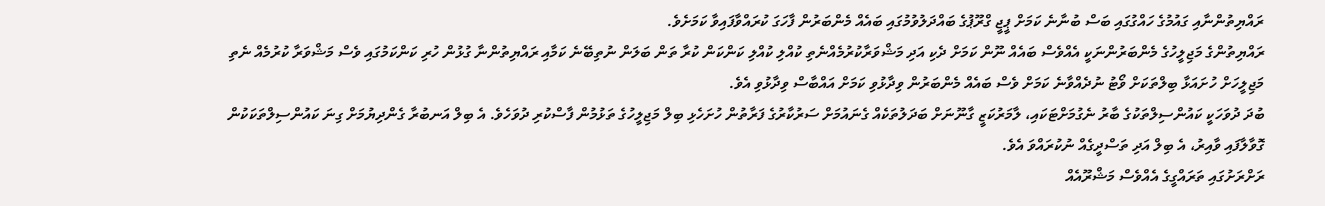ރައްޔިތުންނާއި ގައުމުގެ ހައްގުގައި ބަސް ބުނާނެ ކަމަށް ޕީޖީ ގްރޫޕުގެ ބައްދަލުވުމުގައި ބައެއް މެންބަރުން ފާހަގަ ކުރައްވާފައިވާ ކަމަށެވެ.
ރައްޔިތުންގެ މަޖިލީހުގެ މެންބަރުންނަކީ އެއްވެސް ބައެއް ނޫން ކަމަށް ދެކި އަދި މަޝްވަރާކުރުމެއްނެތި ކުއްލި ކުއްލި ކަންކަން ކުރާ ތަން ބަލަން ނުތިބޭނެ ކަމާއި ރައްޔިތުންނާ ގުޅުން ހުރި ކަންކަމުގައި ވެސް މަޝްވަރާ ކުރުމެއް ނެތި މަޖިލީހަށް ހުށައަޅާ ބިލްތަކަށް ވޯޓު ނުދެއްވާނެ ކަމަށް ވެސް ބައެއް މެންބަރުން ވިދާޅުވި ކަމަށް އައްބާސް ވިދާޅުވި އެވެ.
ބުދަ ދުވަހަކީ ކައުންސިލްތަކުގެ ބާރު ނެގުމަށްޓަކައި، ލާމަރުކަޒީ ގާނޫނަށް ބަދަލުތަކެއް ގެނައުމަށް ސަރުކާރުގެ ފަރާތުން ހުށަހެޅި ބިލް މަޖިލީހުގެ ތަޅުމުން ފާސްކުރި ދުވަހެވެ. އެ ބިލް އަނބުރާ ގެންދިޔުމަށް ގިނަ ކައުންސިލްތަކަކުން ގޮވާލާފައި ވާއިރު، އެ ބިލް އަދި ތަސްދީގެއް ނުކުރައްވަ އެވެ.
ރަށްރަށުގައި ތަރައްގީގެ އެއްވެސް މަޝްރޫއެއް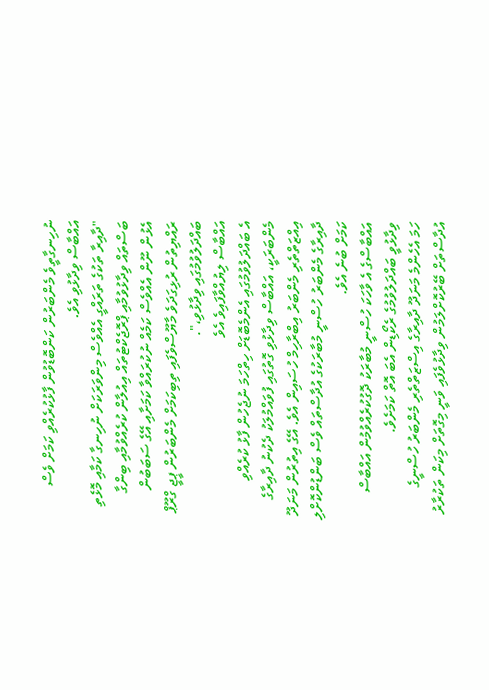ނުހިނގާތީވެ މެންބަރުން ކަންބޮޑުވުން ފާޅުކުރެއްވި ކަމަށް ވެސް އައްބާސް ވިދާޅުވި އެވެ.
"ދާއިރާ ތަކުގެ ތަރައްގީ އެއްވެސް މިންވަރަކަށް ނުހިނގާ ކަމާއި މޮޅެތި ބަސްތައް ވިދާޅުވުމާއި ޕްރޮޖެކްޓުތައް އިއުލާން ކުރެއްވުމާއި ބިންގާ އެޅުން ނޫން އެއްވެސް ކަމެއް ނުކުރައްވާ ކަމަށާއި އޭގެ ސަބަބުން ރައްޔިތުން ރުޅިގަދަވެ މާޔޫސްވެފައި ތިބިކަމަށް މެންބަރުން ޕީޖީ ގްރޫޕް ބައްދަލުވުމުގައި ވިދާޅުވި،".
އައްބާސް ލިޔުއްވާފައިވެ އެވެ
އެ ބައްދަލުވުމުގައި އެންމެބޮޑަށް ހިތްހަމަ ނުޖެހުން ފާޅު ކުރެއްވި މެންބަރަކީ، އައްބާސް ވިދާޅުވި ގޮތުގައި ފުވައްމުލަކު ދެކުނު ދާއިރާގެ އިއްޒަތްތެރި މެންބަރު އިބްރާހިމް ހުސައިން އެވެ. އޭގެ އިތުރުން މަނަދޫ ދާއިރާގެ މެންބަރު ހުސްނީ މުބާރަކުގެ އުދާސްތައް ވެސް ބަންޑުންކޮށްލި ކަމަށް ބުނެ އެވެ.
އައްބާސްގެ އެ ވާހަކަ ހުސްނީ މުބާރަކު ދޮގުކުރެއްވުމުން އައްބާސް ވިދާޅުވީ ބައްދަލުވުމުގެ ރެކޯޑިން އެބަ އޮތް ކަމަށެވެ.
ހަމަ އެހެންމެ މަނަދޫ ދާއިރާގެ އިސްޒަތްތެރި މެންބަރު ހުސްނީގެ އުދާސްތަށް ބޭރުކޮށްލަމުން ވިދާޅުވެފައި ވަނީ މިގޮތަށް މިކަން ތަކުރާރު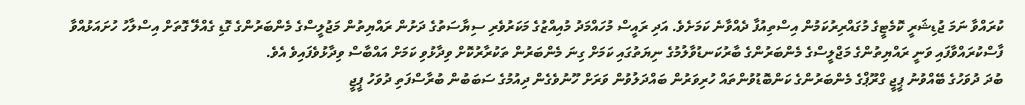ކުރައްވާ ނަމަ ޖުޑިޝަރީ ކޮމެޓީގެ މުގައްރިރުކަމުން އިސްތިއުފާ ދެއްވާނެ ކަމަށެވެ. އަދި ރައީސް މުހައްމަދު މުއިއްޒުގެ މަކަރުވެރި ސިޔާސަތުގެ ދަށުން ރައްޔިތުން މަޖުލީސްގެ މެންބަރުންގެ ގޮޑި ގެއްލޭ ގޮތަށް އިސްލާހު ހުށައަޅުއްވާ ފާސްކުރައްވާފައި ވަނީ ރައްޔިތުންގެ މަޖްލީސްގެ މެންބަރުންގެ ބާރުކަނޑުވާލުމުގެ ނިޔަތުގައި ކަމަށް ގިނަ މެންބަރުން ތަކުރާރުކޮށް ވިދާޅުވި ކަމަށް އައްބާސް ވިދާޅުވެފައިވެ އެވެ.
ބުދަ ދުވަހުގެ ބޭއްވުނު ޕީޖީ ގްރޫޕްގެ މެންބަރުންގެ ކަންބޮޑުވުންތައް ހުރިވަރުން ބައްދަލުވުން ވަރަށް ހޫނުވެގެން ދިއުމުގެ ސަބަބުން ބުރާސްފަތި ދުވަހު ޕީޖީ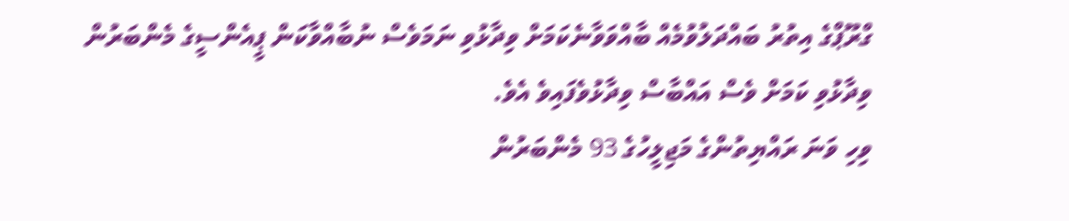ގްރޫޕްގެ އިތުރު ބައްދަލުވުމެއް ބާއްވަވާނެކަމަށް ވިދާޅުވި ނަމަވެސް ނުބާއްވާކަން ޕީއެންސީގެ މެންބަރުން ވިދާޅުވި ކަމަށް ވެސް އައްބާސް ވިދާޅުވެފައިވެ އެވެ.
ވިހި ވަނަ ރައްޔިތުންގެ މަޖިލީހުގެ 93 މެންބަރުން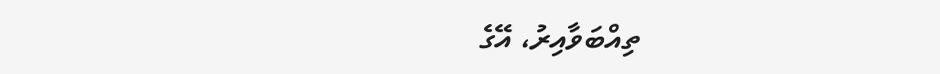ތިއްބަވާއިރު، އޭގެ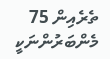ތެރެއިން 75 މެންބަރުންނަކީ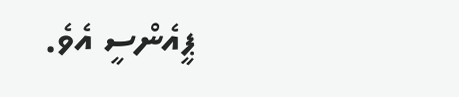ޕީއެންސީ އެވެ.